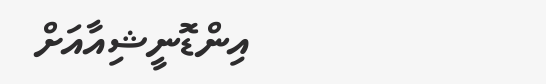އިންޑޮނީޝިއާއަށް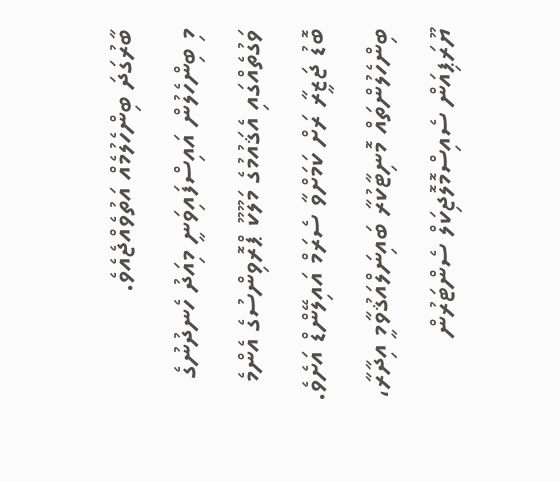ބާރުގަދަ ބިންހެލުމެއް އަތުވެއްޖެއެވެ.
މި ބިންހެލުން އައިސްފައިވަނީ މިއަދު ހެނދުނުގެ ވަގުތެއްގައި އެޤައުމުގެ މަލޫކޫ ޕްރޮވިންސުގެ އެންމެ ބޮޑު ޖަޒީރާ ރަށް ކަމަށްވާ ސެރަމް އައިލޭންޑް އަށެވެ.
ބިންހެލުންތައް މޮނިޓާކުރާ ބައިނަލްއަޤުވާމީ އިދާރާ، ޔޫރަޕިއަން ސެއިސްމޮލޮޖިކަލް ސެންޓަރުން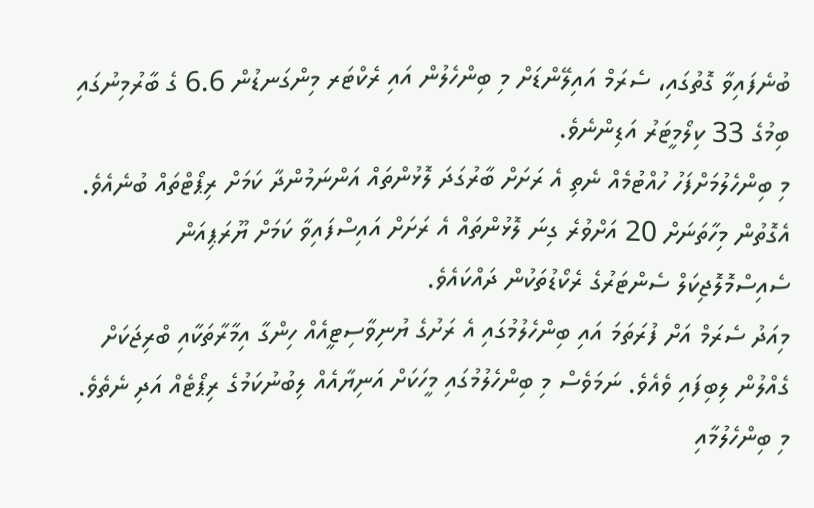ބުނެފައިވާ ގޮތުގައި، ސެރަމް އައިލޭންޑަށް މި ބިންހެލުން އައި ރެކްޓަރ މިންގަނޑުން 6.6 ގެ ބާރުމިނުގައި ބިމުގެ 33 ކިލޯމީޓަރު އަޑިންނެވެ.
މި ބިންހެލުމަށްފަހު ހުއްޓުމެއް ނެތި އެ ރަށަށް ބާރުގަދަ ލޮޅުންތައް އަންނަމުންދާ ކަމަށް ރިޕޯޓްތައް ބުނެއެވެ. އެގޮތުން މިހާތަނަށް 20 އަށްވުރެ ގިނަ ލޮޅުންތައް އެ ރަށަށް އައިސްފައިވާ ކަމަށް ޔޫރަޕިއަން ސެއިސްމޮލޮޖިކަލް ސެންޓަރުގެ ރެކޯޑުތަކުން ދައްކައެވެ.
މިއަދު ސެރަމް އަށް ފުރަތަމަ އައި ބިންހެލުމުގައި އެ ރަށުގެ ޔުނިވާސިޓީއެއް ހިންގާ އިމާރާތަކާއި ބްރިޖަކަށް ގެއްލުން ލިބިފައި ވެއެވެ. ނަމަވެސް މި ބިންހެލުމުގައި މީހަކަށް އަނިޔާއެއް ލިބުނުކަމުގެ ރިޕޯޓެއް އަދި ނެތެވެ.
މި ބިންހެލުމާއި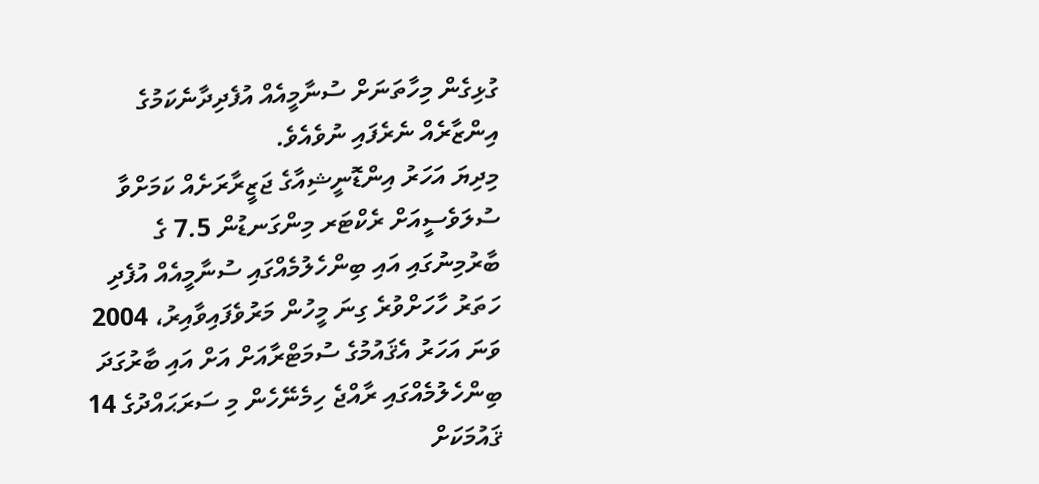ގުޅިގެން މިހާތަނަށް ސުނާމީއެއް އުފެދިދާނެކަމުގެ އިންޒާރެއް ނެރެފައި ނުވެއެވެ.
މިދިޔަ އަހަރު އިންޑޮނީޝިއާގެ ޖަޒީރާރަށެއް ކަމަށްވާ ސުލަވެސީއަށް ރެކްޓަރ މިންގަނޑުން 7.5 ގެ ބާރުމިނުގައި އައި ބިންހެލުމެއްގައި ސުނާމީއެއް އުފެދި ހަތަރު ހާހަށްވުރެ ގިނަ މީހުން މަރުވެފައިވާއިރު، 2004 ވަނަ އަހަރު އެޤައުމުގެ ސުމަޓްރާއަށް އަށް އައި ބާރުގަދަ ބިންހެލުމެއްގައި ރާއްޖެ ހިމެނޭހެން މި ސަރަޙައްދުގެ 14 ޤައުމަކަށް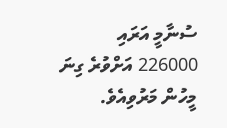ސުނާމީ އަރައި 226000 އަށްވުރެ ގިނަ މީހުން މަރުވިއެވެ.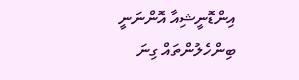އިންޑޮނީޝިއާ އޮންނަނީ ބިންހެލުންތައް ގިނަ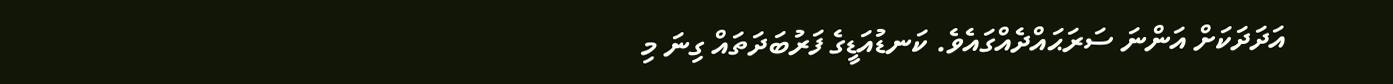އަދަދަކަށް އަންނަ ސަރަޙައްދެއްގައެވެ. ކަނޑުއަޑީގެ ފަރުބަދަތައް ގިނަ މި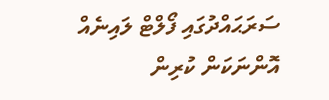ސަރަޙައްދުގައި ފޯލްޓް ލައިނެއް އޮންނަކަން ކުރިން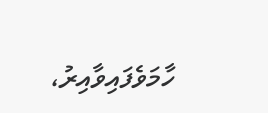ހާމަވެފައިވާއިރު،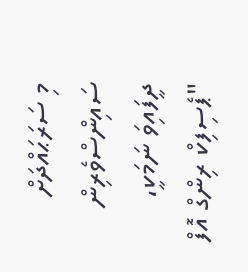މި ސަރަޙައްދަށް ސައިންސްވެރިން ދީފައިވަ ނަމަކީ، "ޕެސިފިކް ރިންގް އޮފް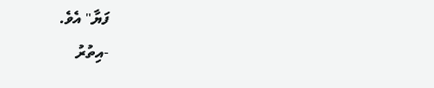ފަޔާ" އެވެ.
-އިތުރު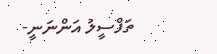ތަފްސީލު އަންނަނީ-